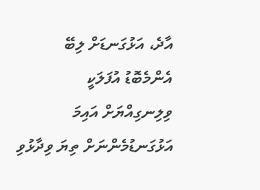އާދެ، އަޅުގަނޑަށް ލިބޭ އެންމެބޮޑު އުފަލަކީ ވިލިނގިއްޔަށް އައިމަ އަޅުގަނޑުމެންނަށް ތިޔަ ވިދާޅުވި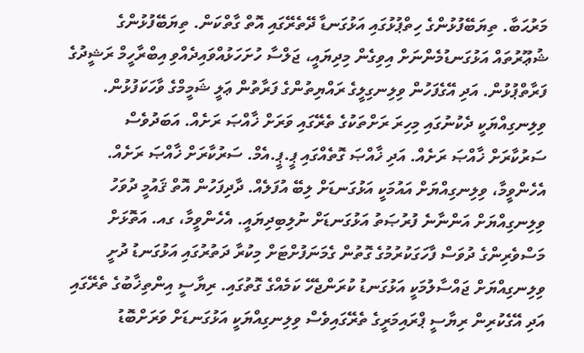މަރުޙަބާ. ތިޔަބޭފުޅުންގެ ހިތްޕުޅުގައި އަޅުގަނޑާ ދޭތެރޭގައި އޮތް ގާތްކަން. ތިޔަބޭފުޅުންގެ ޝުޢޫރުތައް އަޅުގަނޑުމެންނަށް އިވިގެން މިދިޔައީ، ޖަލްސާ ހުށަހަޅުއްވައިދެއްވި އިބްރާހީމް ރަޝީދުގެ ފަރާތްޕުޅުން. އަދި އޭގެފަހުން ވިލިނގިލީގެ ރައްޔިތުންގެ ފަރާތުން ޢަލީ ޝަމީމްގެ ވާހަކަފުޅުން.
ވިލިނގިއްޔަކީ ދެކުނުގައި މިހިރަ ރަށްތަކުގެ ތެރޭގައި ވަރަށް ޚާއްޞަ ރަށެއް. އަބަދުވެސް ސަރުކާރަށް ޚާއްޞަ ރަށެއް. އަދި ޚާއްޞަ ގޮތެއްގައި ޕީ.ޕީ.އެމް. ސަރުކާރަށް ޚާއްޞަ ރަށެއް. އެހެންވީމާ، ވިލިނގިއްޔަށް އައުމަކީ އަޅުގަނޑަށް ލިބޭ އުފަލެއް. ދާދިފަހުން އޮތް ޤައުމީ ދުވަހު ވިލިނގިއްޔަށް އަންނާނެ ފުރުޞަތު އަޅުގަނޑަށް ނުލިބިދިޔައީ. އެހެންވީމާ، ގއ. އަތޮޅަށް މަސްވެރިންގެ ދުވަސް ފާހަގަކުރުމުގެ ގޮތުން ގެމަނަފުށްޓަށް މިކުރާ ދަތުރުގައި އަޅުގަނޑު ދުށީ ވިލިނގިއްޔަށް ޖައްސާލުމަކީ އަޅުގަނޑު ކުރަންޖެހޭ ކަމެއްގެ ގޮތުގައި. ރިޔާސީ އިންތިޚާބުގެ ތެރޭގައި އަދި އޭގެކުރިން ރިޔާސީ ޕްރައިމަރީގެ ތެރޭގައިވެސް ވިލިނގިއްޔަކީ އަޅުގަނޑަށް ވަރަށްބޮޑު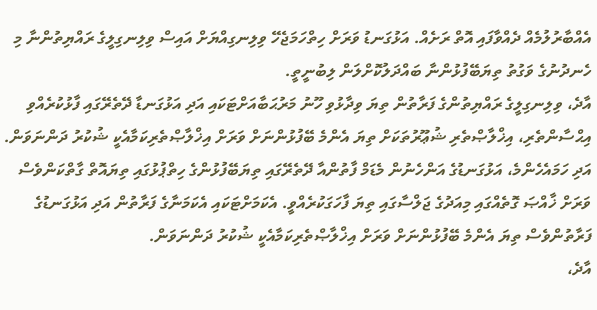އެއްބާރުލުމެއް ދެއްވާފައި އޮތް ރަށެއް. އަޅުގަނޑު ވަރަށް ހިތްހަމަޖެހޭ ވިލިނގިއްޔަށް އައިސް ވިލިނގިލީގެ ރައްޔިތުންނާ މި ހެނދުނުގެ ވަގުތު ތިޔަބޭފުޅުންނާ ބައްދަލުކޮށްލަން ލިބުނީތީ.
އާދެ، ވިލިނގިލީގެ ރައްޔިތުންގެ ފަރާތުން ތިޔަ ވިދާޅުވި ހޫނު މަރުޙަބާއަށްޓަކައި އަދި އަޅުގަނޑާ ދޭތެރޭގައި ފާޅުކުރެއްވި އިޙްސާންތެރި، އިޚްލާޞްތެރި ޝުޢޫރުތަކަށް ތިޔަ އެންމެ ބޭފުޅުންނަށް ވަރަށް އިޚްލާޞްތެރިކަމާއެކީ ޝުކުރު ދަންނަވަން. އަދި ހަމައެހެންމެ، އަޅުގަނޑުގެ އަންހެނުން މެޑަމް ފާތުންއާ ދޭތެރޭގައި ތިޔަބޭފުޅުންގެ ހިތްޕުޅުގައި ތިޔައޮތް ގާތްކަންވެސް ވަރަށް ޚާއްޞަ ގޮތެއްގައި މިއަދުގެ ޖަލްސާގައި ތިޔަ ފާހަގަކުރެއްވީ. އެކަމަށްޓަކައި އެކަމަނާގެ ފަރާތުން އަދި އަޅުގަނޑުގެ ފަރާތުންވެސް ތިޔަ އެންމެ ބޭފުޅުންނަށް ވަރަށް އިޚްލާޞްތެރިކަމާއެކީ ޝުކުރު ދަންނަވަން.
އާދެ،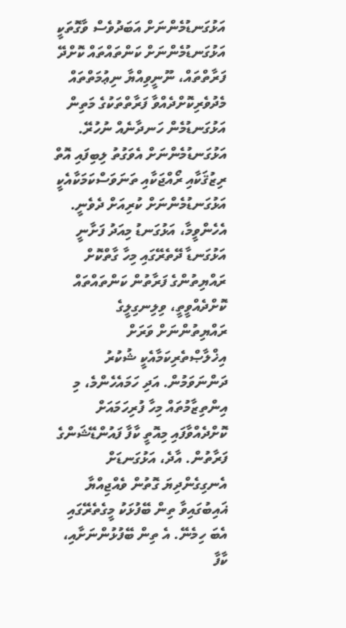އަޅުގަނޑުމެންނަށް އަބަދުވެސް ވާގޮތަކީ އަޅުގަނޑުމެންނަށް ކަންތައްތައް ކޮށްދޭ ފަރާތްތައް، ނޫނީވިއްޔާ ނިޢުމަތްތައް މެދުވެރިކޮށްދެއްވާ ފަރާތްތަކުގެ މަތިން އަޅުގަނޑުމެން ހަނދާނެއް ނުހުރޭ. އަޅުގަނޑުމެންނަށް އެވަގުތު ލިބިފައި އޮތް ރިޒުޤަކާއި ރޯއްޖަކާއި ތަނަވަސްކަމަކާއެކީ އަޅުގަނޑުމެންނަށް ކުރިއަށް ދެވެނީ.
އެހެންވީމާ، އަޅުގަނޑު މިއަދު ފަށާނީ އަޅުގަނޑާ ދޭތެރޭގައި މިހާ ގާތްކޮށް ރައްޔިތުންގެ ފަރާތުން ކަންތައްތައް ކޮށްދެއްވީތީ، ވިލިނގިލީގެ ރައްޔިތުންނަށް ވަރަށް އިޚްލާޞްތެރިކަމާއެކީ ޝުކުރު ދަންނަވަމުން. އަދި ހަމައެހެންމެ، މި އިންތިޒާމުތައް މިހާ ފުރިހަމައަށް ކޮށްދެއްވާފައި މިއޮތީ ކާފާ ފައުންޑޭޝަންގެ ފަރާތުން. އާދެ، އަޅުގަނޑަށް އެނގިގެންދިޔަ ގޮތުން ވެއްޖިއްޔާ ޣައިބުގައިވާ ތިން ބޭފުޅަކު މީގެތެރޭގައި އެބަ ހިމެނޭ. އެ ތިން ބޭފުޅުންނަށާއި، ކާފާ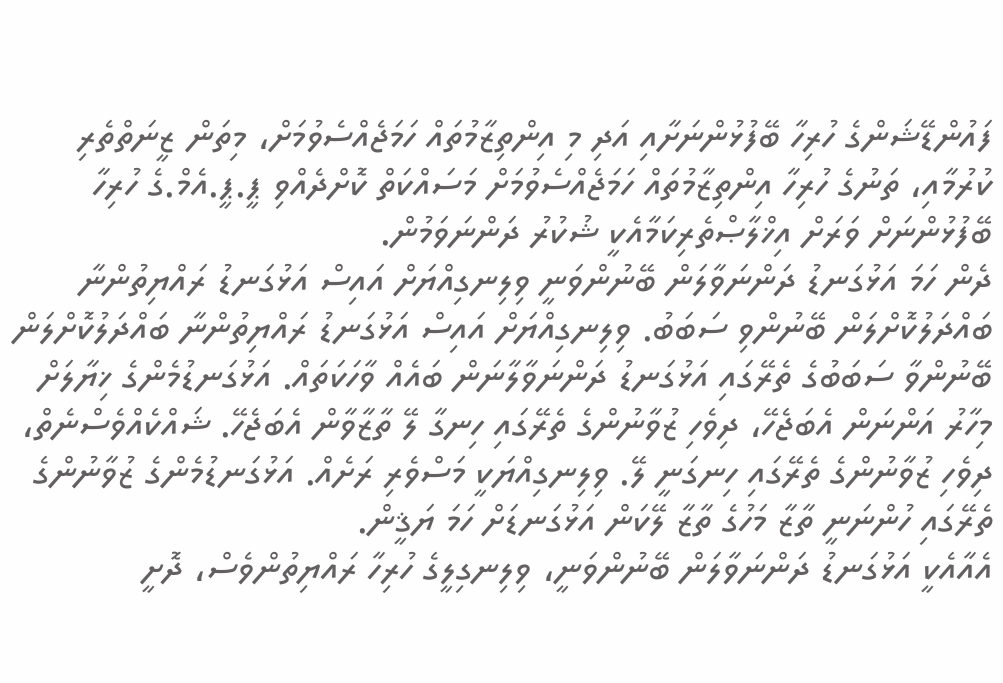ފައުންޑޭޝަންގެ ހުރިހާ ބޭފުޅުންނަށާއި އަދި މި އިންތިޒާމުތައް ހަމަޖެއްސެވުމަށް، މިތަން ޒީނަތްތެރި ކުރުމާއި، ތަނުގެ ހުރިހާ އިންތިޒާމުތައް ހަމަޖެއްސެވުމަށް މަސައްކަތް ކޮށްދެއްވި ޕީ.ޕީ.އެމް.ގެ ހުރިހާ ބޭފުޅުންނަށް ވަރަށް އިޚްލާޞްތެރިކަމާއެކީ ޝުކުރު ދަންނަވަމުން.
ދެން ހަމަ އަޅުގަނޑު ދަންނަވާލަން ބޭނުންވަނީ ވިލިނގިއްޔަށް އައިސް އަޅުގަނޑު ރައްޔިތުންނާ ބައްދަލުކޮށްލަން ބޭނުންވި ސަބަބު. ވިލިނގިއްޔަށް އައިސް އަޅުގަނޑު ރައްޔިތުންނާ ބައްދަލުކޮށްލަން ބޭނުންވާ ސަބަބުގެ ތެރޭގައި އަޅުގަނޑު ދަންނަވާލާނަން ބައެއް ވާހަކަތައް. އަޅުގަނޑުމެންގެ ޚިޔާލަށް މިހާރު އަންނަން އެބަޖެހޭ، ދިވެހި ޒުވާނުންގެ ތެރޭގައި ހިނގާ ލޭ ތާޒާވާން އެބަޖެހޭ. ޝައްކެއްވެސްނެތް، ދިވެހި ޒުވާނުންގެ ތެރޭގައި ހިނގަނީ ލޭ. ވިލިނގިއްޔަކީ މަސްވެރި ރަށެއް. އަޅުގަނޑުމެންގެ ޒުވާނުންގެ ތެރޭގައި ހުންނަނީ ތާޒާ މަހުގެ ތާޒާ ލޭކަން އަޅުގަނޑަށް ހަމަ ޔަޤީން.
އެއާއެކީ އަޅުގަނޑު ދަންނަވާލަން ބޭނުންވަނީ، ވިލިނގިލީގެ ހުރިހާ ރައްޔިތުންވެސް، ދޮށީ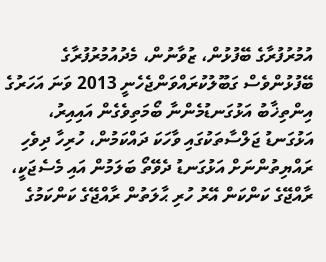އުމުރުފުރާގެ ބޭފުޅުން، ޒުވާނުން، މެދުއުމުރުފުރާގެ ބޭފުޅުންވެސް ގަބޫލުކުރައްވަންޖެހެނީ 2013 ވަނަ އަހަރުގެ އިންތިޚާބު އަޅުގަނޑުމެންނާ ބޯމަތިވެގެން އައިއިރު، އަޅުގަނޑު ޖަލްސާތަކުގައި ވާހަކަ ދައްކަމުން، ހުރިހާ ދިވެހި ރައްޔިތުންނަށް އަޅުގަނޑު ދެވޭތޯ ބަލަމުން އައި މެސެޖަކީ، ރާއްޖޭގެ ކަންކަން އޭރު ހުރި ޙާލަތުން ރާއްޖޭގެ ކަންކަމުގެ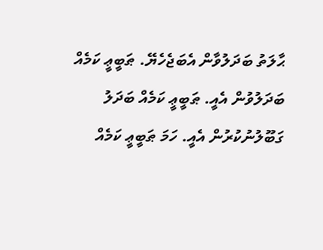ޙާލަތު ބަދަލުވާން އެބަޖެހެޔޭ. ޠަބީޢީ ކަމެއް ބަދަލުވުން އެއީ. ޠަބީޢީ ކަމެއް ބަދަލު ގަބޫލުނުކުރުން އެއީ. ހަމަ ޠަބީޢީ ކަމެއް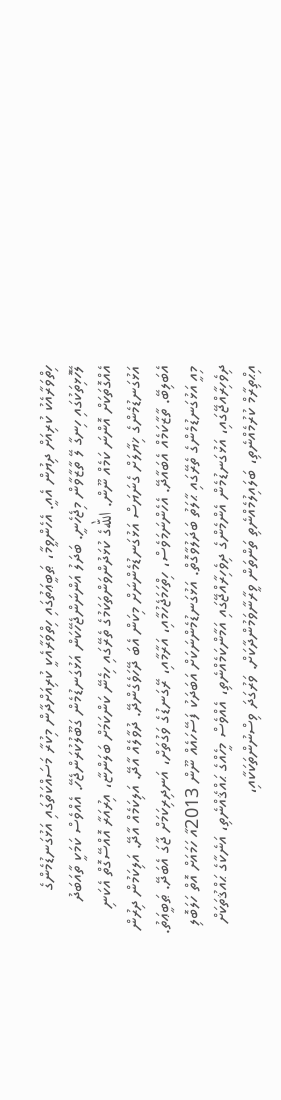ހިތްވަރާއެކު ކުރިއަށް ދިޔުން އެއީ. އެހެންވީމާ، ޠަބީޢަތުގައި ހިތްވަރާއެކީ ކުރިއަށްދާން މިކުރާ މަސައްކަތުގައި އަޅުގަނޑުމެންގެ ލޭހޮޅިތަކުގައި ހިނގާ ލޭ ތާޒާވާން މިޖެހެނީ. ބަދަލު އަންނަންޖެހޭކަން އަޅުގަނޑުމެން ގަބޫލުކުރަންޖެހޭ. އެއްވެސް ކަމަކީ ތާއަބަދު އެއްގޮތަކަށް އޮންނަ ކަމެއް ނޫން. اللهގެ ކުޅަދުންވަންތަކަމުގެ ތެރޭގައި ހިމެނޭ ކަންކަމަށް ބަލަންޏާ، އިރުއަރާ އޮއްސޭގޮތް އެކަނި އަޅުގަނޑުމެންގެ ޚިޔާލަށް ގެނަޔަސް އަޅުގަނޑުމެންނަށް މިކަން އެބަ ދޭހަވެގެންދޭ. ދުވާލެއް އާދޭ. އަލިކަމެއް އާދޭ. އަލިކަމުން ދިރުން އެބަލިބޭ. ތާޒާކަމެއް އެބައާދޭ. އެހެންނަމަވެސް، ހިތްހަމަޖެހުމާއި، އަރާމާއި، ރޭގަނޑުގެ ވަގުތަށް، އަނދިރިކަމަށް ޖާގަ އެބަދޭ. ޠަބީޢަތު. މިއީ އަޅުގަނޑުމެންގެ ތެރޭގައި ޙާލަތު ބަދަލުވާގޮތް. އަޅުގަނޑުމެންނަކަށް އަބަދަކު ފަސޭހައެއް ނޫން 2013އާ ހަމައަށް އޮތް ހަލަބޮލި ދިވެހިރާއްޖޭގައި، އަޅުގަނޑުމެން އެންމެންގެ ދިވެހިރާއްޖޭގައި އަމާންކަމެއްނެތި، އެއްވެސް މީހެއްގެ ޙައްޤެއްނެތި، އަނެކާގެ ޙައްޤުތަކަށް އިޙްތިރާމް ކުރުމެއްނެތި، ބަލައިލުމެއްނެތި ތަންތަން ވީރާނާވަމުންދާކަށް. ވަރުގަދަ ވިސްނުންތަކަކާއި،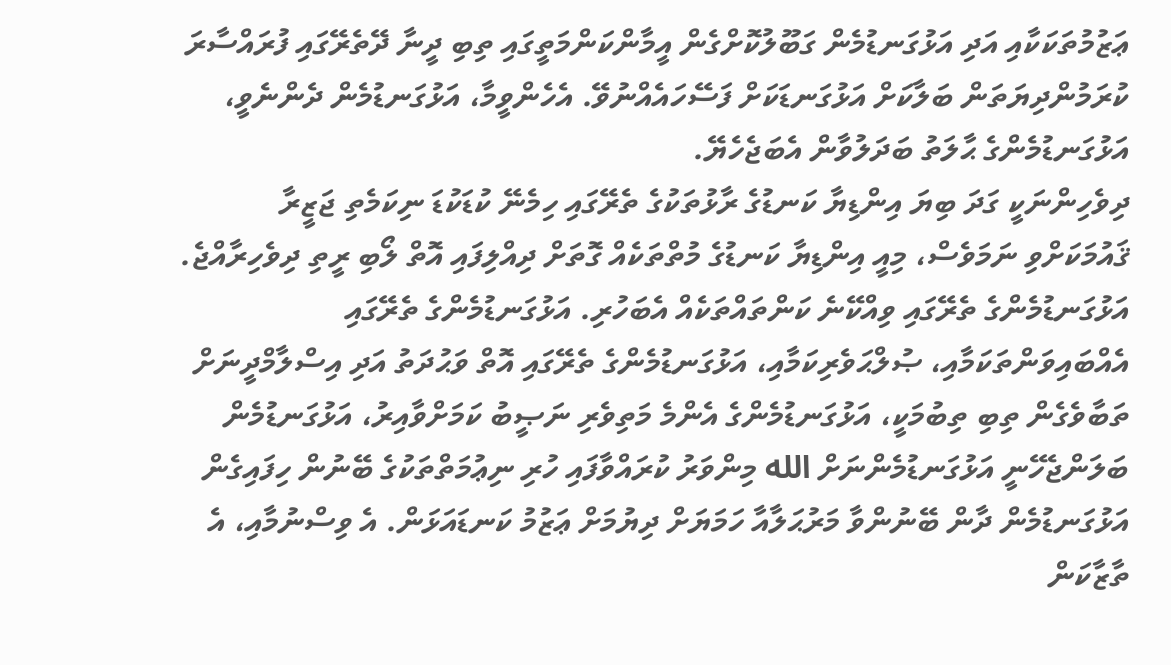ޢަޒުމުތަކަކާއި އަދި އަޅުގަނޑުމެން ގަބޫލުކޮށްގެން އީމާންކަންމަތީގައި ތިބި ދީނާ ދޭތެރޭގައި ފުރައްސާރަ ކުރަމުންދިޔަތަން ބަލާކަށް އަޅުގަނޑަކަށް ފަސޭހައެއްނުވޭ. އެހެންވީމާ، އަޅުގަނޑުމެން ދެންނެވީ، އަޅުގަނޑުމެންގެ ޙާލަތު ބަދަލުވާން އެބަޖެހެޔޭ.
ދިވެހިންނަކީ ގަދަ ބިޔަ އިންޑިޔާ ކަނޑުގެ ރާޅުތަކުގެ ތެރޭގައި ހިމެނޭ ކުޑަކުޑަ ނިކަމެތި ޖަޒީރާ ޤައުމަކަށްވި ނަމަވެސް، މިއީ އިންޑިޔާ ކަނޑުގެ މުތްތަކެއް ގޮތަށް ދިއްލިފައި އޮތް ލޯބި ރީތި ދިވެހިރާއްޖެ. އަޅުގަނޑުމެންގެ ތެރޭގައި ވިއްކޭނެ ކަންތައްތަކެއް އެބަހުރި. އަޅުގަނޑުމެންގެ ތެރޭގައި އެއްބައިވަންތަކަމާއި، ޞުލްޙަވެރިކަމާއި، އަޅުގަނޑުމެންގެ ތެރޭގައި އޮތް ވަޙުދަތު އަދި އިސްލާމްދީނަށް ތަބާވެގެން ތިބި ތިބުމަކީ، އަޅުގަނޑުމެންގެ އެންމެ މަތިވެރި ނަޞީބު ކަމަށްވާއިރު، އަޅުގަނޑުމެން ބަލަންޖެހޭނީ އަޅުގަނޑުމެންނަށް الله މިންވަރު ކުރައްވާފައި ހުރި ނިޢުމަތްތަކުގެ ބޭނުން ހިފައިގެން އަޅުގަނޑުމެން ދާން ބޭނުންވާ މަރުޙަލާއާ ހަމަޔަށް ދިޔުމަށް ޢަޒުމު ކަނޑައަޅަން. އެ ވިސްނުމާއި، އެ ތާޒާކަން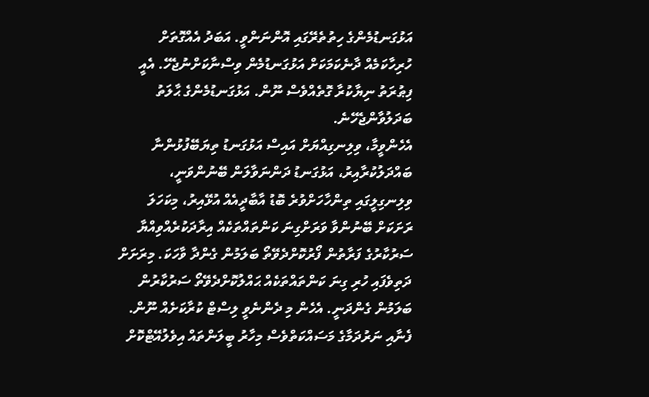އަޅުގަނޑުމެންގެ ހިތުތެރޭގައި އޮންނަންވީ. އަބަދު އެއްގޮތަށް ހުރިހާކަމެއް ދާނެކަމަކަށް އަޅުގަނޑުމެން ވިސްނާކަށްނުޖެހޭ. އެއީ ފިޠުރަތު ނިޔާކުރާ ގޮތެއްވެސް ނޫން. އަޅުގަނޑުމެންގެ ޙާލަތު ބަދަލުވާންޖެހޭނެ.
އެހެންވީމާ، ވިލިނގިއްޔަށް އައިސް އަޅުގަނޑު ތިޔަބޭފުޅުންނާ ބައްދަލުކުރާއިރު، އަޅުގަނޑު ދަންނަވާލަން ބޭނުންވަނީ، ވިލިނގިލީގައި ތިންހާހަށްވުރެ ބޮޑު އާބާދީއެއް އުޅޭއިރު، މިކަހަލަ ރަށަކަށް ބޭނުންވާ ވަރަށްގިނަ ކަންތައްތަކެއް އިރާދަކުރެއްވިއްޔާ ސަރުކާރުގެ ފަރާތުން ފޯރުކޮށްދެވޭތޯ ބަލަމުން ގެންދާ ވާހަކަ. މިރަށަށް ދަތިވެފައި ހުރި ގިނަ ކަންތައްތަކެއް ޙައްލުކޮށްދެވޭތޯ ސަރުކާރުން ބަލަމުން ގެންދަނީ. އެހެން މި ދެންނެވީ ލިސްޓް ކުރާކަށެއް ނޫން. ފެނާއި ނަރުދަމާގެ މަސައްކަތްވެސް މިހާރު ބީލަންތައް އިވެލުއޭޓްކޮށް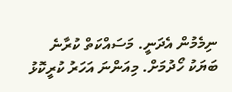ނިމެމުން އެދަނީ. މަސައްކަތް ކުރާނެ ބަޔަކު ހޯދުމަށް. މިއަންނަ އަހަރު ކުރީކޮޅު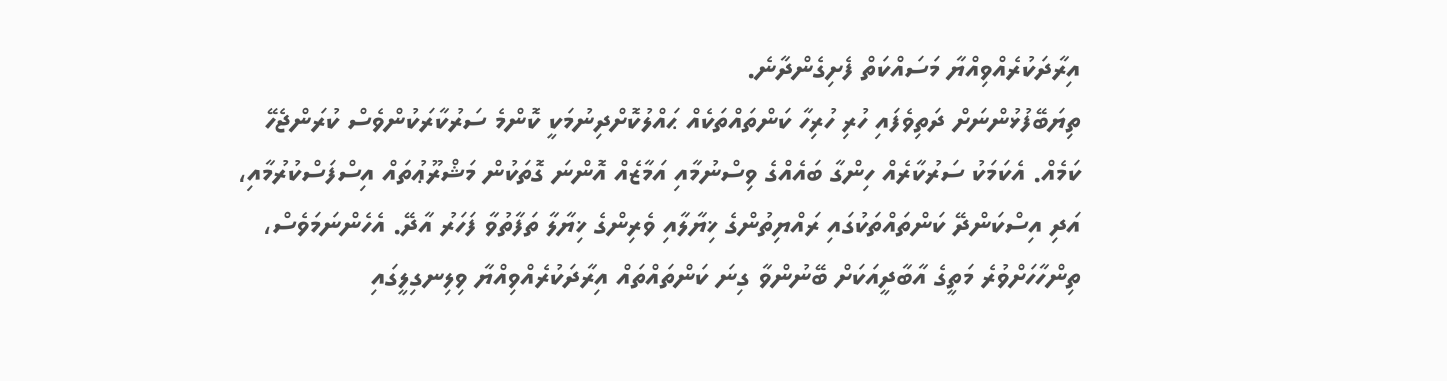އިރާދަކުރެއްވިއްޔާ މަސައްކަތް ފެށިގެންދާނެ.
ތިޔަބޭފުޅުންނަށް ދަތިވެފައި ހުރި ހުރިހާ ކަންތައްތަކެއް ޙައްލުކޮށްދިނުމަކީ ކޮންމެ ސަރުކާރަކުންވެސް ކުރަންޖެހޭ ކަމެއް. އެކަމަކު ސަރުކާރެއް ހިންގާ ބައެއްގެ ވިސްނުމާއި އަމާޒެއް އޮންނަ ގޮތަކުން މަޝްރޫޢުތައް އިސްފަސްކުރުމާއި، އަދި އިސްކަންދޭ ކަންތައްތަކުގައި ރައްޔިތުންގެ ޚިޔާލާއި ވެރިންގެ ޚިޔާލާ ތަފާތުވާ ފަހަރު އާދޭ. އެހެންނަމަވެސް، ތިންހާހަށްވުރެ މަތީގެ އާބާދީއަކަށް ބޭނުންވާ ގިނަ ކަންތައްތައް އިރާދަކުރެއްވިއްޔާ ވިލިނގިލީގައި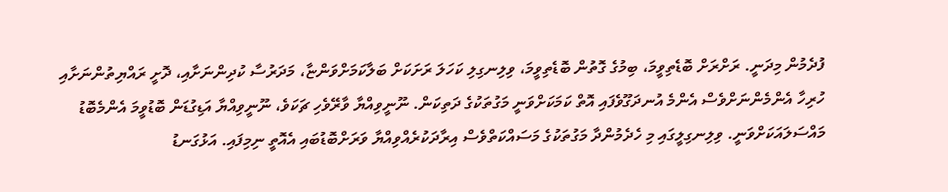ފުދެމުން މިދަނީ. ރަށްރަށް ބޮޑެތިވީމަ، ބިމުގެ ގޮތުން ބޮޑެތިވީމަ، ވިލިނގިލި ކަހަލަ ރަށަކަށް ބަލާކަމަށްވަންޏާ، މަދަރުސާ ކުދިންނަށާއި، ދޮށީ ރައްޔިތުންނަށާއި ހުރިހާ އެންމެންނަށްވެސް އެންމެ އުނދަގޫވެފައި އޮތް ކަމަކަށްވަނީ މަގުތަކުގެ ދަތިކަން. ނޫނީވިއްޔާ ވާރޭވެހި ޗަކަވެ، ނޫނީވިއްޔާ އަޑިގުޑަން ބޮޑުވީމަ އެންމެބޮޑު މައްސަލައަކަށްވަނީ. ވިލިނގިލީގައި މި ހެދެމުންދާ މަގުތަކުގެ މަސައްކަތްވެސް އިރާދަކުރެއްވިއްޔާ ވަރަށްބޮޑުބައި އެއޮތީ ނިމިފައި. އަޅުގަނޑު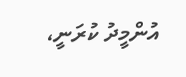އުންމީދު ކުރަނީ،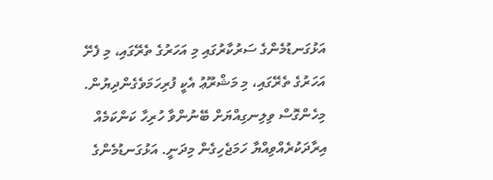އަޅުގަނޑުމެންގެ ސަރުކާރުގައި މި އަހަރުގެ ތެރޭގައި، މި ފެށޭ އަހަރުގެ ތެރޭގައި، މި މަޝްރޫޢު އެކީ ފުރިހަމަވެގެންދިޔުން.
މިހެންގޮސް ވިލިނގިއްޔަށް ބޭނުންވާ ހުރިހާ ކަންކަމެއް އިރާދަކުރެއްވިއްޔާ ހަމަޖެހިގެން މިދަނީ. އަޅުގަނޑުމެންގެ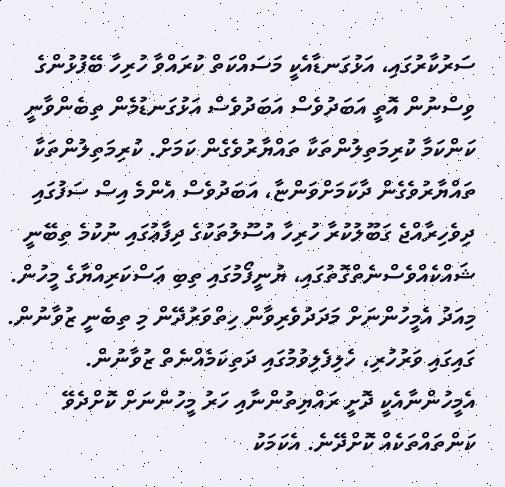ސަރުކާރުގައި، އަޅުގަނޑާއެކީ މަސައްކަތް ކުރައްވާ ހުރިހާ ބޭފުޅުންގެ ވިސްނުން އޮތީ އަބަދުވެސް އަބަދުވެސް އަޅުގަނޑުމެން ތިބެންވާނީ ކަންކަމާ ކުރިމަތިލުންތަކާ ތައްޔާރުވެގެން ކަމަށް. ކުރިމަތިލުންތަކާ ތައްޔާރުވެގެން ދާކަމަށްވަންޏާ، އަބަދުވެސް އެންމެ އިސް ސަފުގައި ދިވެހިރާއްޖެ ގަބޫލުކުރާ ހުރިހާ އުސޫލުތަކުގެ ދިފާޢުގައި ނުކުމެ ތިބޭނީ ޝައްކެއްވެސްނެތްގޮތުގައި، ޔުނީފޯމުގައި ތިބި ޢަސްކަރިއްޔާގެ މީހުން. މިއަދު އެމީހުންނަށް މަދަދުވެރިވާން ހިތްވަރުދޭން މި ތިބެނީ ޒުވާނުން. ގައިގައި ވަރުހުރި، ހެލިފެލިވުމުގައި ދަތިކަމެއްނެތް ޒުވާނުން. އެމީހުންނާއެކީ ދޮށީ ރައްޔިތުންނާއި ހަރު މީހުންނަށް ކޮށްދެވޭ ކަންތައްތަކެއް ކޮށްދޭނެ. އެކަމަކު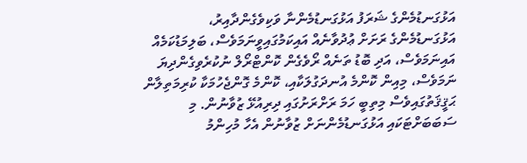އަޅުގަނޑުމެންގެ ޝަރަފު އަޅުގަނޑުމެންނާ ވަކިވެގެންދާއިރު، އަޅުގަނޑުމެންގެ ރަށަށް ޢުދުވާނެއް އައިކަމުގައިވީނަމަވެސް، ބަލިމަޑުކަމެއް އައިނަމަވެސް، އަދި ބޮޑު ތަނެއް ރޯވެގެން ކޮންޓްރޯލް ނުކުރެވިގެންދިޔަ ނަމަވެސް، މިއިން ކޮންމެ އުނދަގުލަކާއި، ކޮންމެ ގޮންޖެހުމަކާ ކުރިމަތިލާން ޙަޤީޤަތުގައިވެސް މިތިބީ ހަމަ ރަށްރަށުގައި ދިރިއުޅޭ ޒުވާނުން. މި ސަބަބަށްޓަކައި އަޅުގަނޑުމެންނަށް ޒުވާނުން އެހާ މުހިންމު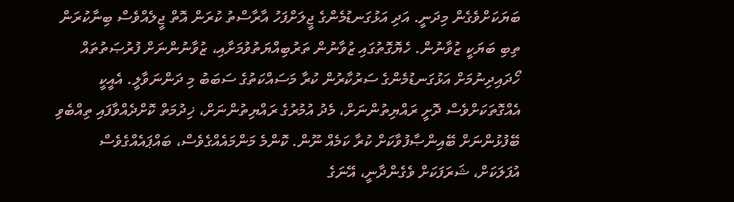ބަޔަކަށްވެގެން މިދަނީ. އަދި އަޅުގަނޑުމެންގެ ޖީލަށްފަހު އާރާސްތު ކުރަން އޮތް ޖީލެއްވެސް ބިނާކުރަން ތިބި ބަޔަކީ ޒުވާނުން. ހެޔޮގޮތުގައި ޒުވާނުން ތަރުބިއްޔަތުވުމަށާއި، ޒުވާނުންނަށް ފުރުޞަތުތައް ހޯދައިދިނުމަށް އަޅުގަނޑުމެންގެ ސަރުކާރުން ކުރާ މަސައްކަތުގެ ސަބަބު މި ދަންނަވާލީ. އެއީކީ އެއްގޮތަކަށްވެސް ދޮށީ ރައްޔިތުންނަށް، މެދު އުމުރުގެ ރައްޔިތުންނަށް، ޚިދުމަތް ކޮށްދެއްވާފައި ތިއްބެވި ބޭފުޅުންނަށް ބޭއިންޞާފުވާކަށް ކުރާ ކަމެއް ނޫން. ކޮންމެ މަންމައެއްގެވެސް، ބައްޕައެއްގެވެސް އުފަލަކަށް، ޝަރަފަކަށް ވެގެންދާނީ، އޭނަގެ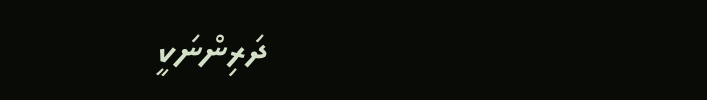ދަރިންނަކީ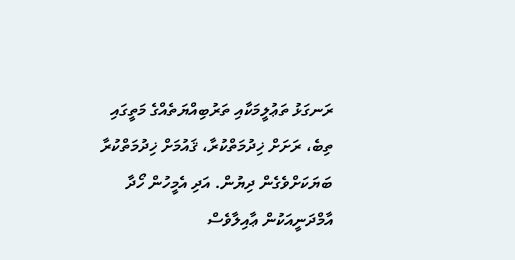ރަނގަޅު ތަޢުލީމަކާއި ތަރުބިއްޔަތެއްގެ މަތީގައި ތިބެ، ރަށަށް ޚިދުމަތްކުރާ، ޤައުމަށް ޚިދުމަތްކުރާ ބަޔަކަށްވެގެން ދިޔުން. އަދި އެމީހުން ހޯދާ އާމްދަނީއަކުން ޢާއިލާވެސް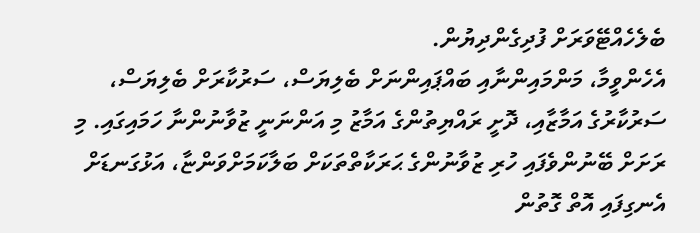ބެލެހެއްޓޭވަރަށް ފުދިގެންދިޔުން.
އެހެންވީމާ، މަންމައިންނާއި ބައްޕައިންނަށް ބެލިޔަސް، ސަރުކާރަށް ބެލިޔަސް، ސަރުކާރުގެ އަމާޒާއި، ދޮށީ ރައްޔިތުންގެ އަމާޒު މި އަންނަނީ ޒުވާނުންނާ ހަމައިގައި. މި ރަށަށް ބޭނުންވެފައި ހުރި ޒުވާނުންގެ ޙަރަކާތްތަކަށް ބަލާކަމަށްވަންޏާ، އަޅުގަނޑަށް އެނގިފައި އޮތް ގޮތުން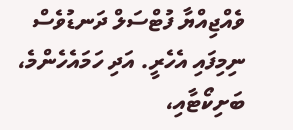ވެއްޖިއްޔާ ފުޓްސަލް ދަނޑުވެސް ނިމިފައި އެހެރީ. އަދި ހަމައެހެންމެ، ބަށިކޯޓާއި،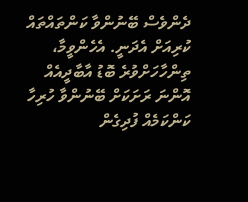ދެންވެސް ބޭނުންވާ ކަންތައްތައް ކުރިއަށް އެދަނީ. އެހެންވީމާ، ތިންހާހަށްވުރެ ބޮޑު އާބާދީއެއް އޮންނަ ރަށަކަށް ބޭނުންވާ ހުރިހާ ކަންކަމެއް ފުދިގެން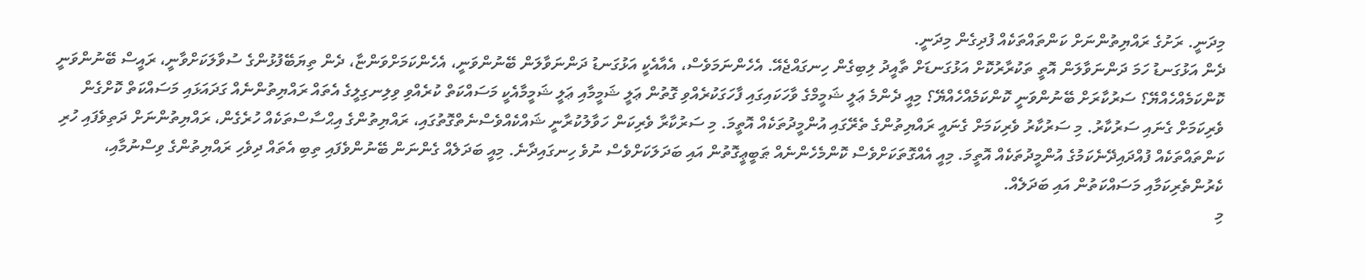މިދަނީ. ރަށުގެ ރައްޔިތުންނަށް ކަންތައްތަކެއް ފުދިގެން މިދަނީ.
ދެން އަޅުގަނޑު ހަމަ ދަންނަވާލަން އޮތީ ތަކުރާރުކޮށް އަޅުގަނޑަށް ތާއީދު ލިބިގެން ހިނގައްޖެއޭ. އެހެންނަމަވެސް، އެއާއެކީ އަޅުގަނޑު ދަންނަވާލަން ބޭނުންވަނީ، އެހެންކަމަށްވަންޏާ، ދެން ތިޔަބޭފުޅުންގެ ސުވާލަކަށްވާނީ، ރައީސް ބޭނުންވަނީ ކޮންކަމެއްހެއްޔޭ؟ ސަރުކާރަށް ބޭނުންވަނީ ކޮންކަމެއްހެއްޔޭ؟ މިއީ ދެންމެ ޢަލީ ޝަމީމްގެ ވާހަކައިގައި ފާހަގަކުރެއްވި ގޮތުން ޢަލީ ޝަމީމާއި ޢަލީ ޝަމީމާއެކީ މަސައްކަތް ކުރެއްވި ވިލިނގިލީގެ އެތައް ރައްޔިތުންނެއް ގަދައަޅައި މަސައްކަތް ކޮށްގެން ވެރިކަމަށް ގެނައި ސަރުކާރު. މި ސަރުކާރު ވެރިކަމަށް ގެނައީ ރައްޔިތުންގެ ތެރޭގައި އުންމީދުތަކެއް އޮތީމަ. މި ސަރުކާރާ ވެރިކަން ހަވާލުކުރާނީ ޝައްކެއްވެސްނެތްގޮތުގައި، ރައްޔިތުންގެ އިޙްސާސްތަކެއް ހުރެގެން، ރައްޔިތުންނަށް ދަތިވެފައި ހުރި ކަންތައްތަކެއް ފުއްދައިދޭނެކަމުގެ އުންމީދުތަކެއް އޮތީމަ. މިއީ އެއްގޮތަކަށްވެސް ކޮންމެހެންނެއް ޠަބީޢީގޮތުން އައި ބަދަލަކަށްވެސް ނުވެ ހިނގައިދާނެ. މިއީ ބަދަލެއް ގެންނަން ބޭނުންވެފައި ތިބި އެތައް ދިވެހި ރައްޔިތުންގެ ވިސްނުމާއި، ކެރުންތެރިކަމާއި މަސައްކަތުން އައި ބަދަލެއް.
މި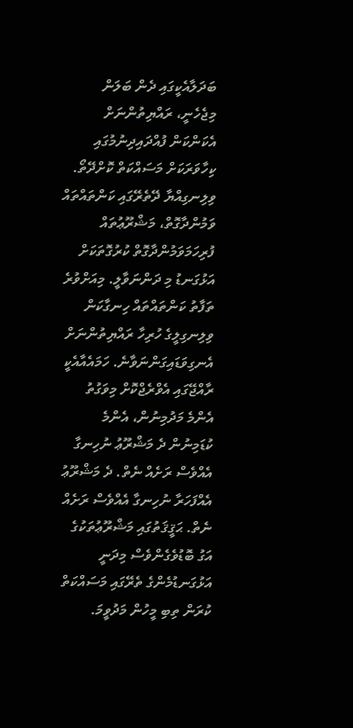ބަދަލާއެކީގައި ދެން ބަލަން މިޖެހެނީ، ރައްޔިތުންނަށް އެކަންކަން ފުއްދައިދިނުމުގައި ކިހާވަރަކަށް މަސައްކަތް ކޮށްދޭތޯ. ވިލިނގިއްޔާ ދޭތެރޭގައި ކަންތައްތައް ވަމުންދާގޮތް، މަޝްރޫޢުތައް ފުރިހަމަވަމުންދާގޮތް ކުރުގޮތަކަށް އަޅުގަނޑު މި ދަންނަވާލީ. މިއަށްވުރެ ތަފާތު ކަންތައްތައް ހިނގާކަން ވިލިނގިލީގެ ހުރިހާ ރައްޔިތުންނަށް އެނގިވަޑައިގަންނަވާނެ. ހަމައެއާއެކީ ރާއްޖޭގައި އެވްރެޖްކޮށް މިވަގުތު އެންމެ މަދުމިނުން، އެންމެ ކުޑަމިނުން ދެ މަޝްރޫޢު ނުހިނގާ އެއްވެސް ރަށެއް ނެތް. ދެ މަޝްރޫޢު އެއްފަހަރާ ނުހިނގާ އެއްވެސް ރަށެއް ނެތް. ޙަޤީޤަތުގައި މަޝްރޫޢުތަކުގެ އަގު ބޮޑުވެގެންވެސް މިދަނީ އަޅުގަނޑުމެންގެ ތެރޭގައި މަސައްކަތް ކުރަން ތިބި މީހުން މަދުވީމަ.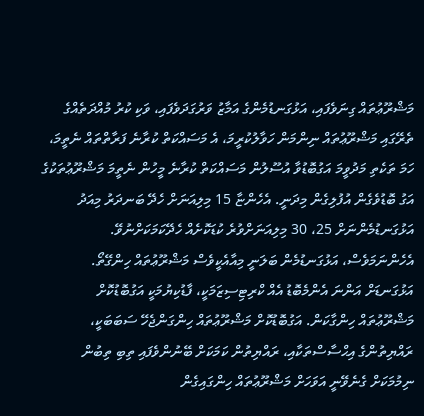މަޝްރޫޢުތައް ގިނަވެފައި، އަޅުގަނޑުމެންގެ އަމާޒު ވަރުގަދަވެފައި، ވަކި ކުރު މުއްދަތެއްގެ ތެރޭގައި މަޝްރޫޢުތައް ނިންމަން ހަވާލުކުރީމަ، އެ މަސައްކަތް ކުރާނެ ފަރާތްތައް ނެތީމަ، ހަމަ ތަކެތި މަދުވީމަ އަގުބޮޑުވާ އުސޫލުން މަސައްކަތް ކުރާނެ މީހުން ނެތީމަ މަޝްރޫޢުތަކުގެ އަގު ބޮޑުވެގެން އުފުލިގެން މިދަނީ. އެހެންޏާ 15 މިލިއަނަށް ހެދޭ ބަނދަރު މިއަދު އަޅުގަނޑުމެންނަށް 25، 30 މިލިއަނަށްވުރެ ކުޑަކޮށެއް ހެދޭކަމަކަށްނުވޭ. އެހެންނަމަވެސް، އަޅުގަނޑުމެން ބަލަނީ މިއާއެކީވެސް މަޝްރޫޢުތައް ހިންގޭތޯ.
އަޅުގަނޑަށް އަންނަ އެންމެބޮޑު އެއް ކްރިޓިސިޒަމަކީ، ފާޑުކިޔުމަކީ އަގުބޮޑުކޮށް މަޝްރޫޢުތައް ހިންގާކަން. އަގުބޮޑުކޮށް މަޝްރޫޢުތައް ހިންގަންޖެހޭ ސަބަބަކީ، ރައްޔިތުންގެ އިޙްސާސްތަކާއި، ރައްޔިތުން ކަމަކަށް ބޭނުންވެފައި ތިބި ތިބުން ނިމުމަކަށް ގެނެވޭނީ އަވަހަށް މަޝްރޫޢުތައް ހިންގައިގެން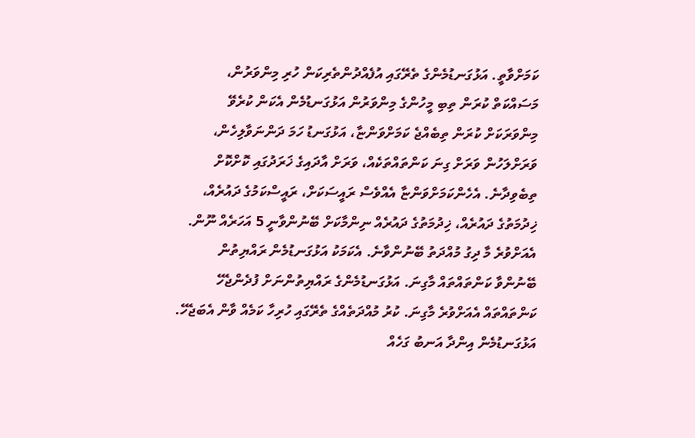ކަމަށްވާތީ. އަޅުގަނޑުމެންގެ ތެރޭގައި އުފެއްދުންތެރިކަން ހުރި މިންވަރުން، މަސައްކަތް ކުރަން ތިބި މީހުންގެ މިންވަރުން އަޅުގަނޑުމެން އެކަން ކުރެވޭ މިންވަރަކަށް ކުރަން ތިބެއްޖެ ކަމަށްވަންޏާ، އަޅުގަނޑު ހަމަ ދަންނަވާލިހެން، ވަރަށްލަހުން ވަރަށް ގިނަ ކަންތައްތަކެއް، ވަރަށް އާދައިގެ ޚަރަދުގައި ކޮށްކޮށް ތިބެވިދާނެ. އެހެންކަމަށްވަންޏާ އެއްވެސް ރައީސަކަށް، ރައީސްކަމުގެ ދައުރެއް، ޚިދުމަތުގެ ދައުރެއް، ޚިދުމަތުގެ ދައުރެއް ނިންމާކަށް ބޭނުންވާނީ 5 އަހަރެއް ނޫން. އެއަށްވުރެ މާ ދިގު މުއްދަތު ބޭނުންވާނެ. އެކަމަކު އަޅުގަނޑުމެން ރައްޔިތުން ބޭނުންވާ ކަންތައްތައް މާގިނަ. އަޅުގަނޑުމެންގެ ރައްޔިތުންނަށް ފުދެންޖެހޭ ކަންތައްތައް އެއަށްވުރެ މާގިނަ. ކުރު މުއްދަތެއްގެ ތެރޭގައި ހުރިހާ ކަމެއް ވާން އެބަޖެހޭ.
އަޅުގަނޑުމެން އިންދާ އަނބު ގަހެއް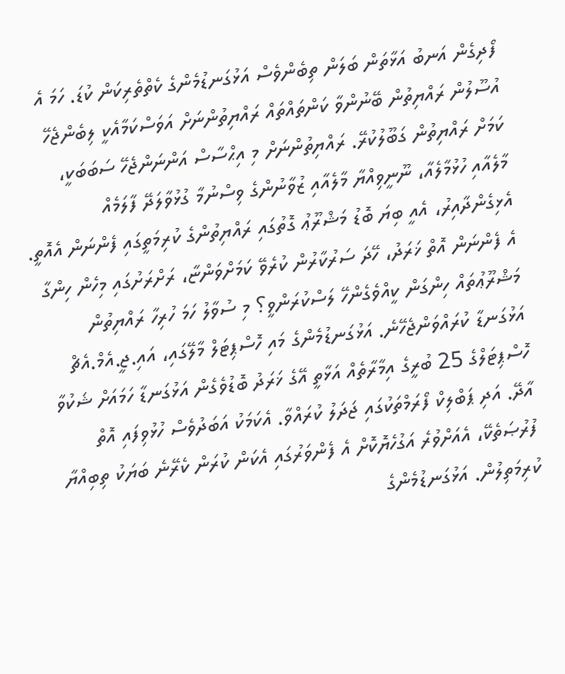ފޯދިގެން އަނބު އަޅާތަން ބަލަން ތިބެންވެސް އަޅުގަނޑުމެންގެ ކެތްތެރިކަން ކުޑަ. ހަމަ އެ އުސޫލުން ރައްޔިތުން ބޭނުންވާ ކަންތައްތައް ރައްޔިތުންނަށް އަވަސްކަމާއެކީ ލިބެންޖެހޭ ކަމަށް ރައްޔިތުން ގަބޫލުކުރޭ. ރައްޔިތުންނަށް މި އިޙްސާސް އަންނަންޖެހޭ ސަބަބަކީ، މާލެއާއި ހުޅުމާލެއާ، ނޫނީވިއްޔާ މާލެއާއި ޒުވާނުންގެ ވިސްނުމާ ގުޅުވާލަދޭ ފާލަމެއް އެޅިގެންދާއިރު، އެއީ ބިޔަ ބޮޑު މަޝްރޫޢު ގޮތުގައި ރައްޔިތުންގެ ކުރިމަތީގައި ފެންނަން އެއޮތީ. އެ ފެންނަން އޮތް ޚަރަދު، ހޭދަ ސަރުކާރުން ކުރެވޭ ކަމަށްވަންޏާ، ރަށްރަށުގައި މިހެން ހިންގާ މަޝްރޫޢުތައް ހިންގަން ކީއްވެގެންހޭ ލަސްކުރަންވީ؟ މި ސުވާލު ހަމަ ހުރިހާ ރައްޔިތުން އަޅުގަނޑާ ކުރައްވަންޖެހޭނެ. އަޅުގަނޑުމެންގެ މައި ހޮސްޕިޓަލް މާލޭގައި، އައި.ޖީ.އެމް.އެޗް ހޮސްޕިޓަލްގެ 25 ބުރީގެ އިމާރާތެއް އަޅާތީ އޭގެ ޚަރަދު ބޮޑުވެގެން އަޅުގަނޑާ ހަމައަށް ޝަކުވާ އާދޭ. އަދި ޕަބްލިކް ފޯރަމްތަކުގައި ޖަދަލު ކުރައްވާ. އެކަމަކު އަބަދުވެސް ހުޅުވިފައި އޮތް ފުރުޞަތެކޭ، އެއަށްވުރެ އަގުހެޔޮކޮށް އެ ފެންވަރުގައި އެކަން ކުރަން ކެރޭނެ ބަޔަކު ތިބިއްޔާ ކުރިމަތިލުން. އަޅުގަނޑުމެންގެ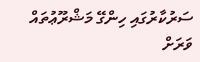ސަރުކާރުގައި ހިންގޭ މަޝްރޫޢުތައް ވަރަށް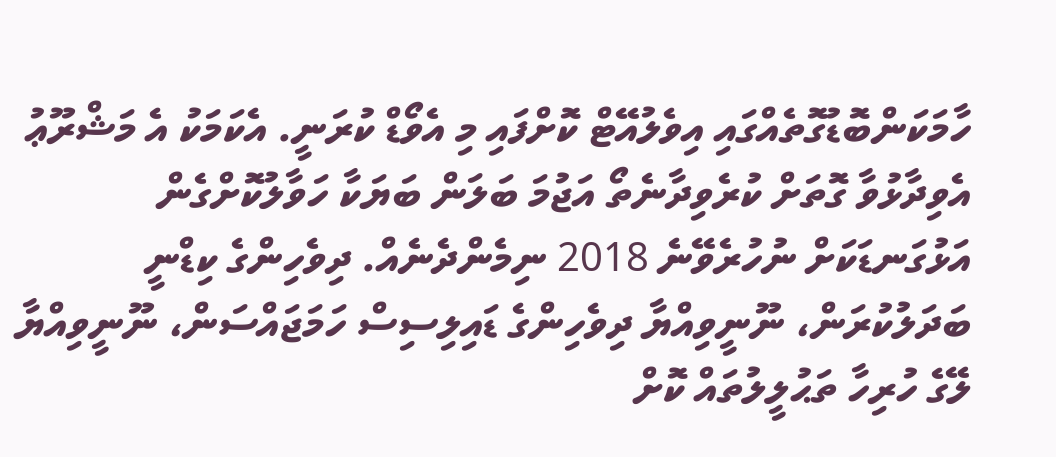ހާމަކަންބޮޑުގޮތެއްގައި އިވެލުއޭޓް ކޮށްފައި މި އެވޯޑް ކުރަނީ. އެކަމަކު އެ މަޝްރޫޢު އެވިދާޅުވާ ގޮތަށް ކުރެވިދާނެތޯ އަޖުމަ ބަލަން ބަޔަކާ ހަވާލުކޮށްގެން އަޅުގަނޑަކަށް ނުހުރެވޭނެ 2018 ނިމެންދެނެއް. ދިވެހިންގެ ކިޑްނީ ބަދަލުކުރަން، ނޫނީވިއްޔާ ދިވެހިންގެ ޑައިލިސިސް ހަމަޖައްސަން، ނޫނީވިއްޔާ ލޭގެ ހުރިހާ ތަޙުލީލުތައް ކޮށް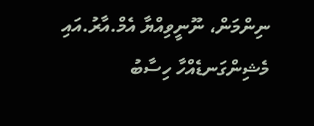ނިންމަން، ނޫނީވިއްޔާ އެމް.އާރު.އައި މެޝިންގަނޑެއްހާ ހިސާބު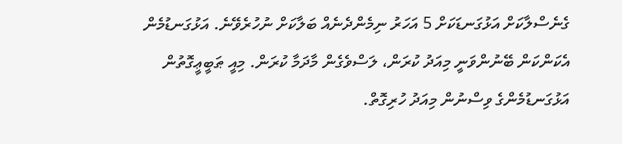ގެނެސްލާކަށް އަޅުގަނޑަކަށް 5 އަހަރު ނިމެންދެނެއް ބަލާކަށް ނުހުރެވޭނެ. އަޅުގަނޑުމެން އެކަންކަން ބޭނުންވަނީ މިއަދު ކުރަން، ލަސްވެގެން މާދަމާ ކުރަން. މިއީ ޠަބީޢީގޮތުން އަޅުގަނޑުމެންގެ ވިސްނުން މިއަދު ހުރިގޮތް.